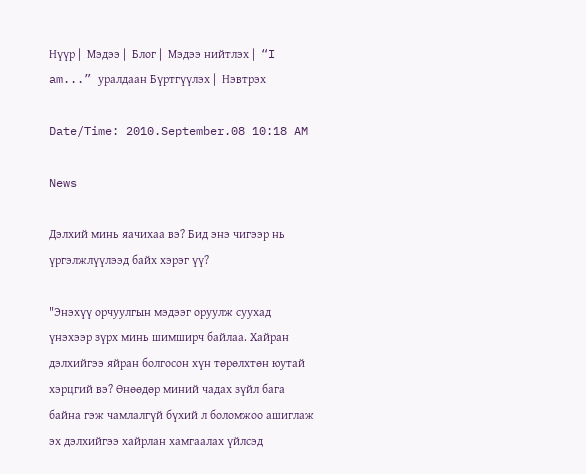Нүүр |  Мэдээ |  Блог |  Мэдээ нийтлэх |  “I am...” уралдаан Бүртгүүлэх |  Нэвтрэх

Date/Time: 2010.September.08 10:18 AM

News

Дэлхий минь яачихаа вэ? Бид энэ чигээр нь үргэлжлүүлээд байх хэрэг үү?

"Энэхүү орчуулгын мэдээг оруулж суухад үнэхээр зүрх минь шимширч байлаа. Хайран дэлхийгээ яйран болгосон хүн төрөлхтөн юутай хэрцгий вэ? Өнөөдөр миний чадах зүйл бага байна гэж чамлалгүй бүхий л боломжоо ашиглаж эх дэлхийгээ хайрлан хамгаалах үйлсэд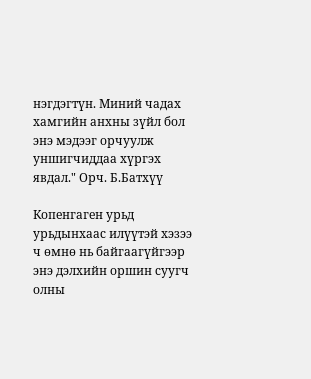нэгдэгтүн. Миний чадах хамгийн анхны зүйл бол энэ мэдээг орчуулж уншигчиддаа хүргэх явдал." Орч. Б.Батхүү

Копенгаген урьд урьдынхаас илүүтэй хэзээ ч өмнө нь байгаагүйгээр энэ дэлхийн оршин суугч олны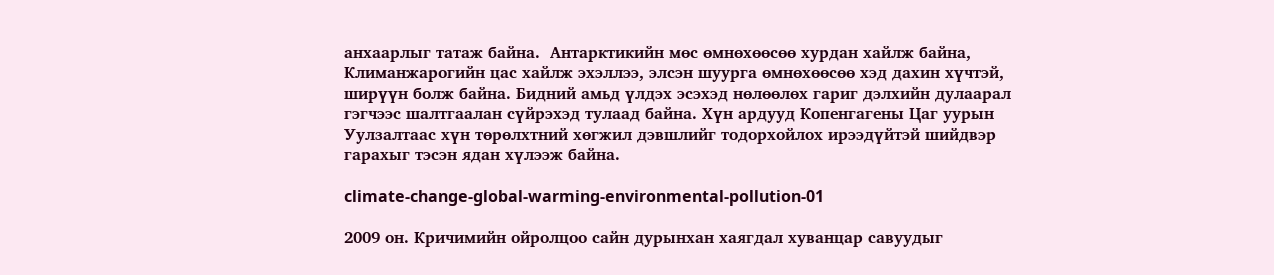анхаарлыг татаж байна.  Антарктикийн мөс өмнөхөөсөө хурдан хайлж байна, Климанжарогийн цас хайлж эхэллээ, элсэн шуурга өмнөхөөсөө хэд дахин хүчтэй, ширүүн болж байна. Бидний амьд үлдэх эсэхэд нөлөөлөх гариг дэлхийн дулаарал гэгчээс шалтгаалан сүйрэхэд тулаад байна. Хүн ардууд Копенгагены Цаг уурын Уулзалтаас хүн төрөлхтний хөгжил дэвшлийг тодорхойлох ирээдүйтэй шийдвэр гарахыг тэсэн ядан хүлээж байна.

climate-change-global-warming-environmental-pollution-01

2009 он. Кричимийн ойролцоо сайн дурынхан хаягдал хуванцар савуудыг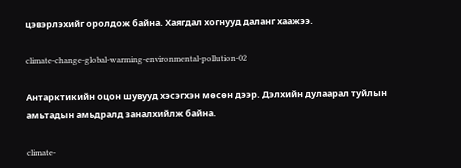цэвэрлэхийг оролдож байна. Хаягдал хогнууд даланг хаажээ.

climate-change-global-warming-environmental-pollution-02

Антарктикийн оцон шувууд хэсэгхэн мөсөн дээр. Дэлхийн дулаарал туйлын амьтадын амьдралд заналхийлж байна.

climate-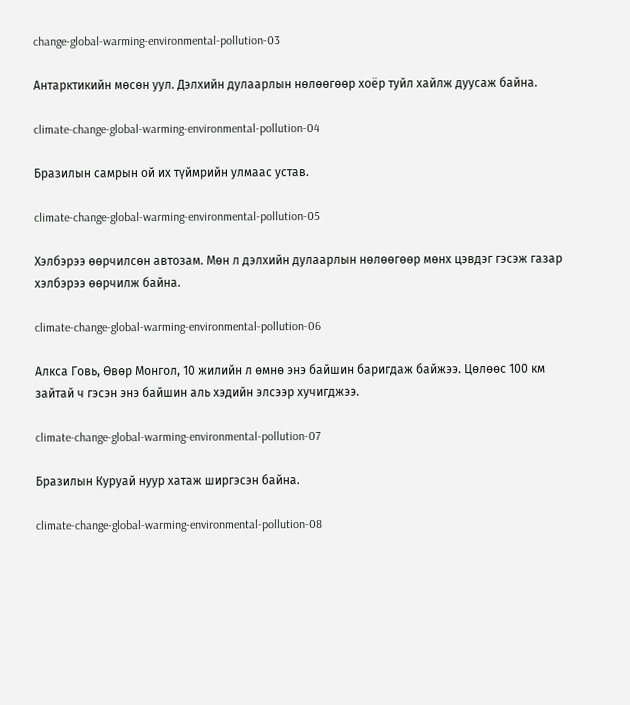change-global-warming-environmental-pollution-03

Антарктикийн мөсөн уул. Дэлхийн дулаарлын нөлөөгөөр хоёр туйл хайлж дуусаж байна.

climate-change-global-warming-environmental-pollution-04

Бразилын самрын ой их түймрийн улмаас устав.

climate-change-global-warming-environmental-pollution-05

Хэлбэрээ өөрчилсөн автозам. Мөн л дэлхийн дулаарлын нөлөөгөөр мөнх цэвдэг гэсэж газар хэлбэрээ өөрчилж байна.

climate-change-global-warming-environmental-pollution-06

Алкса Говь, Өвөр Монгол, 10 жилийн л өмнө энэ байшин баригдаж байжээ. Цөлөөс 100 км зайтай ч гэсэн энэ байшин аль хэдийн элсээр хучигджээ.

climate-change-global-warming-environmental-pollution-07

Бразилын Куруай нуур хатаж ширгэсэн байна.

climate-change-global-warming-environmental-pollution-08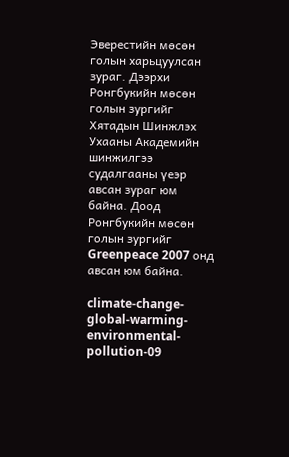Эверестийн мөсөн голын харьцуулсан зураг. Дээрхи Ронгбукийн мөсөн голын зургийг Хятадын Шинжлэх Ухааны Академийн шинжилгээ судалгааны үеэр авсан зураг юм байна. Доод Ронгбукийн мөсөн голын зургийг Greenpeace 2007 онд авсан юм байна.

climate-change-global-warming-environmental-pollution-09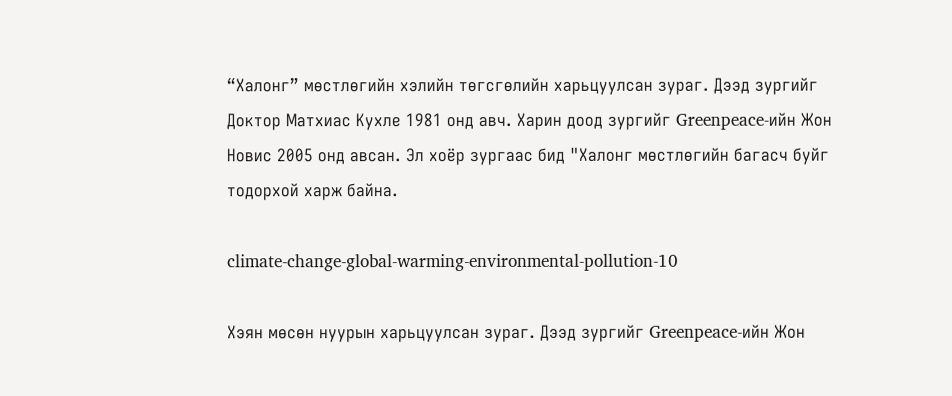“Халонг” мөстлөгийн хэлийн төгсгөлийн харьцуулсан зураг. Дээд зургийг Доктор Матхиас Кухле 1981 онд авч. Харин доод зургийг Greenpeace-ийн Жон Новис 2005 онд авсан. Эл хоёр зургаас бид "Халонг мөстлөгийн багасч буйг тодорхой харж байна.

climate-change-global-warming-environmental-pollution-10

Хэян мөсөн нуурын харьцуулсан зураг. Дээд зургийг Greenpeace-ийн Жон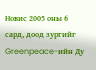Новис 2005 оны 6 сард, доод зургийг Greenpeace-ийн Ду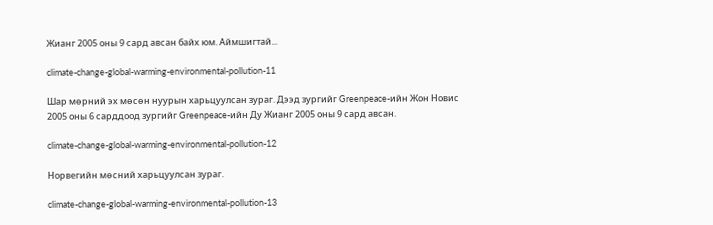Жианг 2005 оны 9 сард авсан байх юм. Аймшигтай...

climate-change-global-warming-environmental-pollution-11

Шар мөрний эх мөсөн нуурын харьцуулсан зураг. Дээд зургийг Greenpeace-ийн Жон Новис 2005 оны 6 сарддоод зургийг Greenpeace-ийн Ду Жианг 2005 оны 9 сард авсан.

climate-change-global-warming-environmental-pollution-12

Норвегийн мөсний харьцуулсан зураг.

climate-change-global-warming-environmental-pollution-13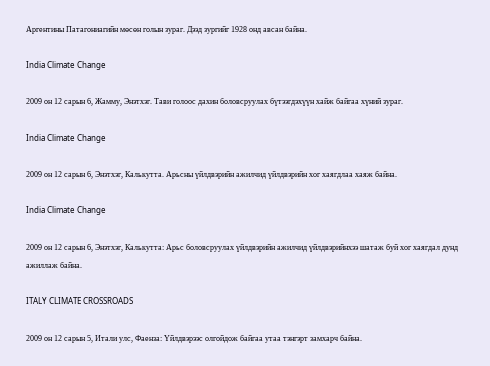Аргентины Патагониагийн мөсөн голын зураг. Дээд зургийг 1928 онд авсан байна.

India Climate Change

2009 он 12 сарын 6, Жамму, Энэтхэг. Тави голоос дахин боловсруулах бүтээгдэхүүн хайж байгаа хүний зураг.

India Climate Change

2009 он 12 сарын 6, Энэтхэг, Калькутта. Арьсны үйлдвэрийн ажилчид үйлдвэрийн хог хаягдлаа хаяж байна.

India Climate Change

2009 он 12 сарын 6, Энэтхэг, Калькутта: Арьс боловсруулах үйлдвэрийн ажилчид үйлдвэрийнхээ шатаж буй хог хаягдал дунд ажиллаж байна.

ITALY CLIMATE CROSSROADS

2009 он 12 сарын 5, Итали улс, Фаенза: Үйлдвэрээс олгойдож байгаа утаа тэнгэрт замхарч байна.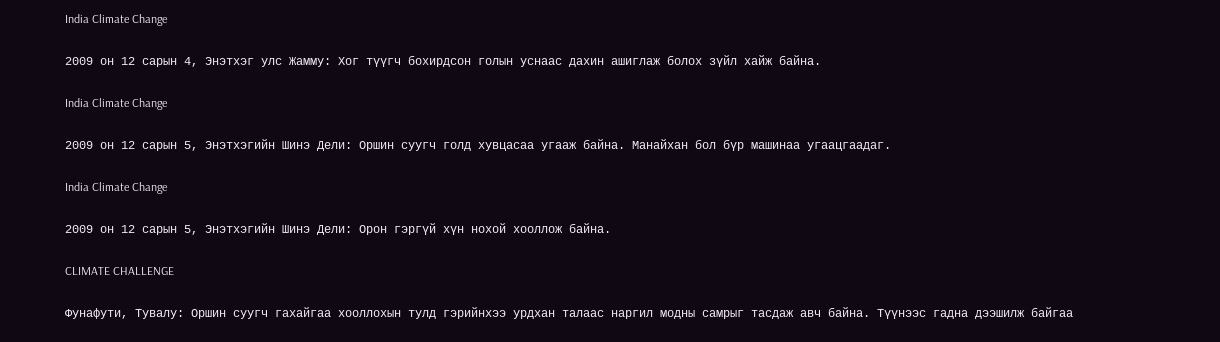India Climate Change

2009 он 12 сарын 4, Энэтхэг улс Жамму: Хог түүгч бохирдсон голын уснаас дахин ашиглаж болох зүйл хайж байна.

India Climate Change

2009 он 12 сарын 5, Энэтхэгийн Шинэ Дели: Оршин суугч голд хувцасаа угааж байна. Манайхан бол бүр машинаа угаацгаадаг.

India Climate Change

2009 он 12 сарын 5, Энэтхэгийн Шинэ Дели: Орон гэргүй хүн нохой хооллож байна.

CLIMATE CHALLENGE

Фунафути, Тувалу: Оршин суугч гахайгаа хооллохын тулд гэрийнхээ урдхан талаас наргил модны самрыг тасдаж авч байна. Түүнээс гадна дээшилж байгаа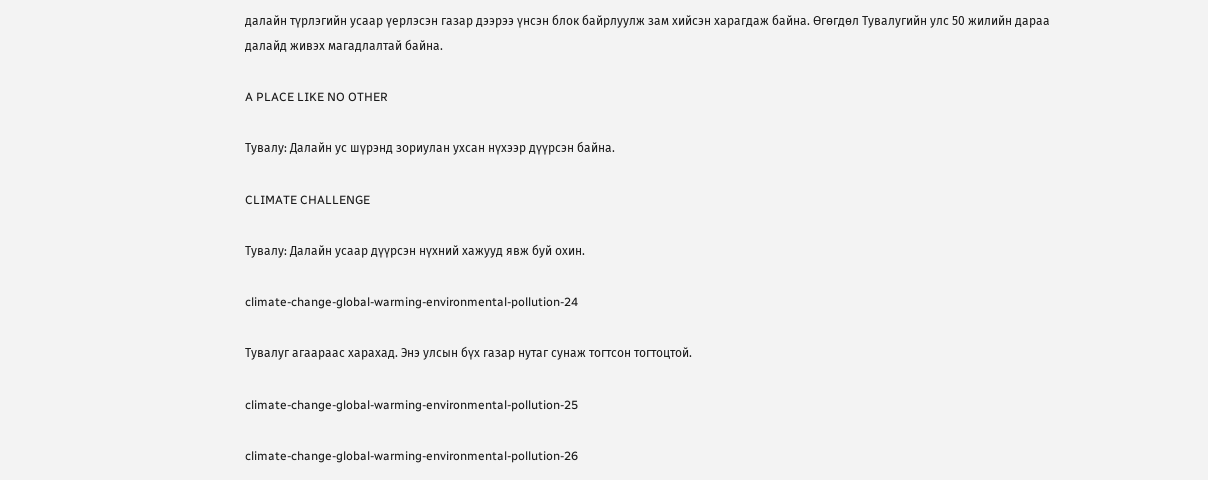далайн түрлэгийн усаар үерлэсэн газар дээрээ үнсэн блок байрлуулж зам хийсэн харагдаж байна. Өгөгдөл Тувалугийн улс 50 жилийн дараа далайд живэх магадлалтай байна.

A PLACE LIKE NO OTHER

Тувалу: Далайн ус шүрэнд зориулан ухсан нүхээр дүүрсэн байна.

CLIMATE CHALLENGE

Тувалу: Далайн усаар дүүрсэн нүхний хажууд явж буй охин.

climate-change-global-warming-environmental-pollution-24

Тувалуг агаараас харахад. Энэ улсын бүх газар нутаг сунаж тогтсон тогтоцтой.

climate-change-global-warming-environmental-pollution-25

climate-change-global-warming-environmental-pollution-26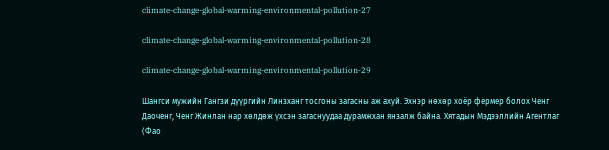climate-change-global-warming-environmental-pollution-27

climate-change-global-warming-environmental-pollution-28

climate-change-global-warming-environmental-pollution-29

Шангси мужийн Гангзи дүүргийн Линзханг тосгоны загасны аж ахуй. Эхнэр нөхөр хоёр фермер болох Ченг Даоченг, Ченг Жинлан нар хөлдөж үхсэн загаснуудаа дурамжхан янзалж байна. Хятадын Мэдээллийн Агентлаг (Фао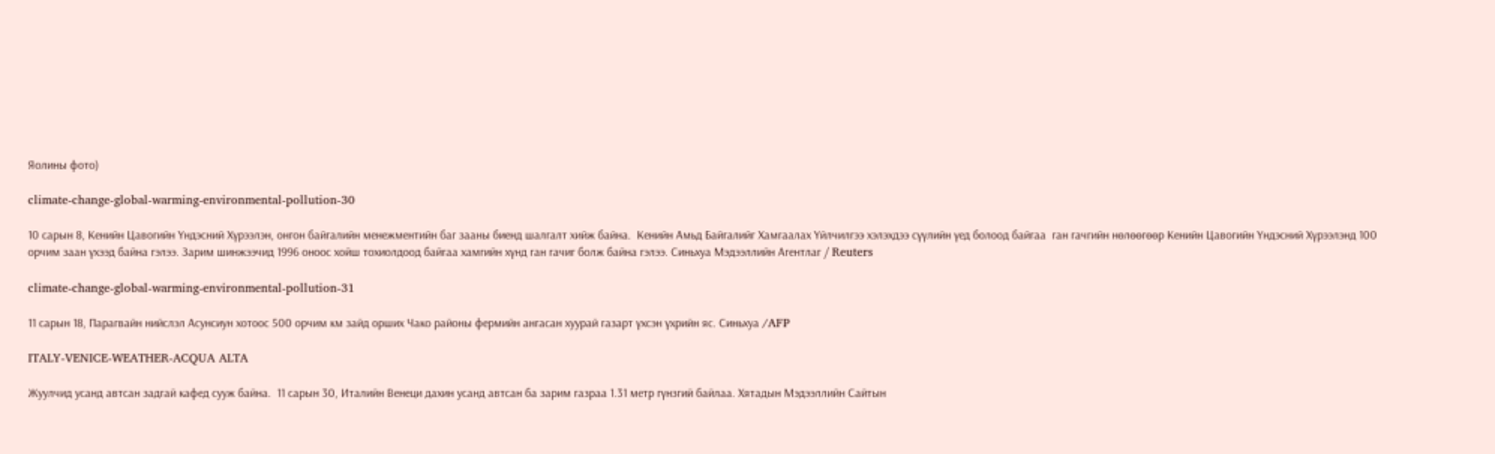Яолины фото)

climate-change-global-warming-environmental-pollution-30

10 сарын 8, Кенийн Цавогийн Үндэсний Хүрээлэн, онгон байгалийн менежментийн баг зааны биенд шалгалт хийж байна.  Кенийн Амьд Байгалийг Хамгаалах Үйлчилгээ хэлэхдээ сүүлийн үед болоод байгаа  ган гачгийн нөлөөгөөр Кенийн Цавогийн Үндэсний Хүрээлэнд 100 орчим заан үхээд байна гэлээ. Зарим шинжээчид 1996 оноос хойш тохиолдоод байгаа хамгийн хүнд ган гачиг болж байна гэлээ. Синьхуа Мэдээллийн Агентлаг / Reuters

climate-change-global-warming-environmental-pollution-31

11 сарын 18, Парагвайн нийслэл Асунсиун хотоос 500 орчим км зайд орших Чако районы фермийн ангасан хуурай газарт үхсэн үхрийн яс. Синьхуа /AFP

ITALY-VENICE-WEATHER-ACQUA ALTA

Жуулчид усанд автсан задгай кафед сууж байна.  11 сарын 30, Италийн Венеци дахин усанд автсан ба зарим газраа 1.31 метр гүнзгий байлаа. Хятадын Мэдээллийн Сайтын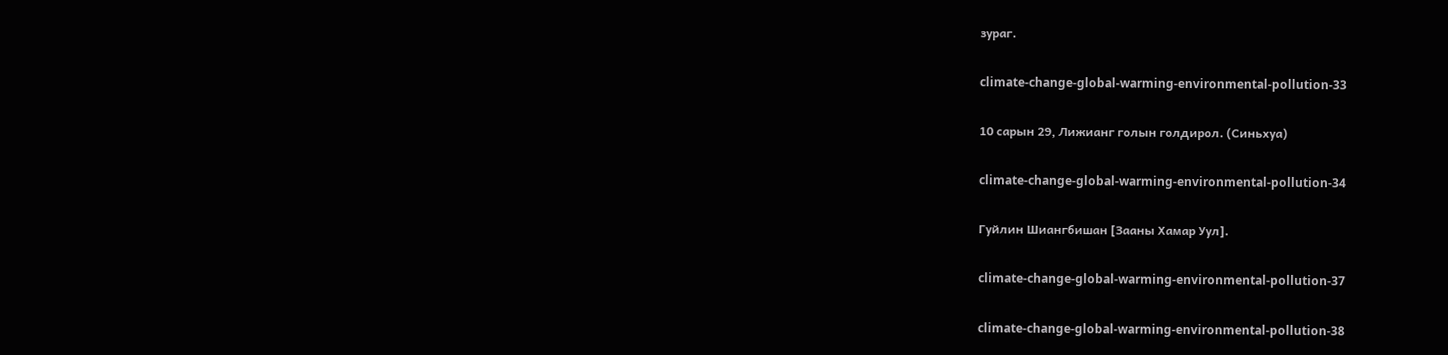зураг.

climate-change-global-warming-environmental-pollution-33

10 сарын 29, Лижианг голын голдирол. (Синьхуа)

climate-change-global-warming-environmental-pollution-34

Гуйлин Шиангбишан [Зааны Хамар Уул].

climate-change-global-warming-environmental-pollution-37

climate-change-global-warming-environmental-pollution-38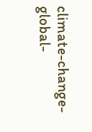climate-change-global-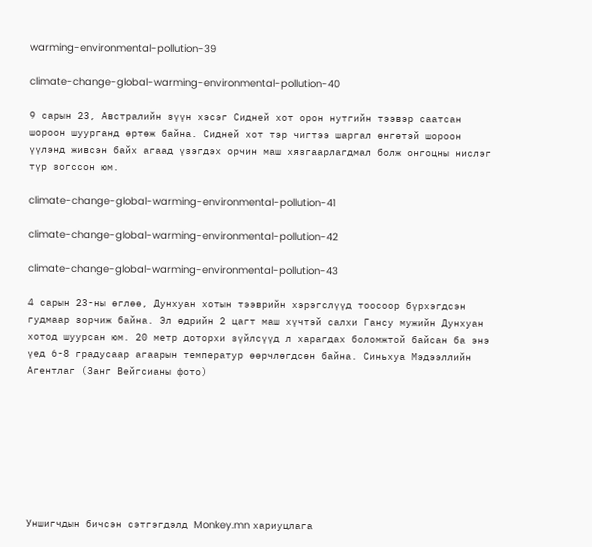warming-environmental-pollution-39

climate-change-global-warming-environmental-pollution-40

9 сарын 23, Австралийн зүүн хэсэг Сидней хот орон нутгийн тээвэр саатсан шороон шуурганд өртөж байна. Сидней хот тэр чигтээ шаргал өнгөтэй шороон үүлэнд живсэн байх агаад үзэгдэх орчин маш хязгаарлагдмал болж онгоцны нислэг түр зогссон юм.

climate-change-global-warming-environmental-pollution-41

climate-change-global-warming-environmental-pollution-42

climate-change-global-warming-environmental-pollution-43

4 сарын 23-ны өглөө, Дунхуан хотын тээврийн хэрэгслүүд тоосоор бүрхэгдсэн гудмаар зорчиж байна. Эл өдрийн 2 цагт маш хүчтэй салхи Гансу мужийн Дунхуан хотод шуурсан юм. 20 метр доторхи зүйлсүүд л харагдах боломжтой байсан ба энэ үед 6-8 градусаар агаарын температур өөрчлөгдсөн байна. Синьхуа Мэдээллийн Агентлаг (Занг Вейгсианы фото)








Уншигчдын бичсэн сэтгэгдэлд Monkey.mn хариуцлага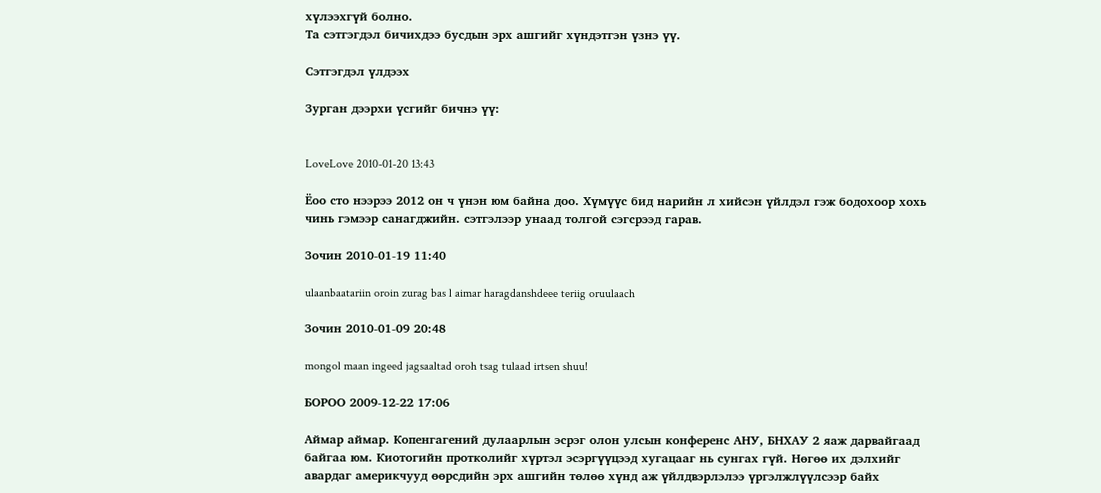хүлээхгүй болно.
Та сэтгэгдэл бичихдээ бусдын эрх ашгийг хүндэтгэн үзнэ үү.

Сэтгэгдэл үлдээх

Зурган дээрхи үсгийг бичнэ үү:


LoveLove 2010-01-20 13:43

Ёоо сто нээрээ 2012 он ч үнэн юм байна доо. Хүмүүс бид нарийн л хийсэн үйлдэл гэж бодохоор хохь чинь гэмээр санагджийн. сэтгэлээр унаад толгой сэгсрээд гарав.

Зочин 2010-01-19 11:40

ulaanbaatariin oroin zurag bas l aimar haragdanshdeee teriig oruulaach

Зочин 2010-01-09 20:48

mongol maan ingeed jagsaaltad oroh tsag tulaad irtsen shuu!

БОРОО 2009-12-22 17:06

Аймар аймар. Копенгагений дулаарлын эсрэг олон улсын конференс АНУ, БНХАУ 2 яаж дарвайгаад байгаа юм. Киотогийн протколийг хүртэл эсэргүүцээд хугацааг нь сунгах гүй. Нөгөө их дэлхийг авардаг америкчууд өөрсдийн эрх ашгийн төлөө хүнд аж үйлдвэрлэлээ үргэлжлүүлсээр байх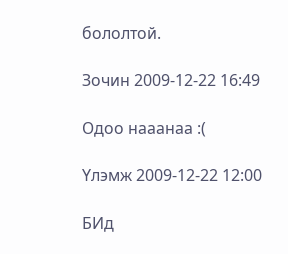бололтой.

Зочин 2009-12-22 16:49

Одоо нааанаа :(

Үлэмж 2009-12-22 12:00

БИд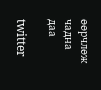өөрчлөж чадна даа

twitter